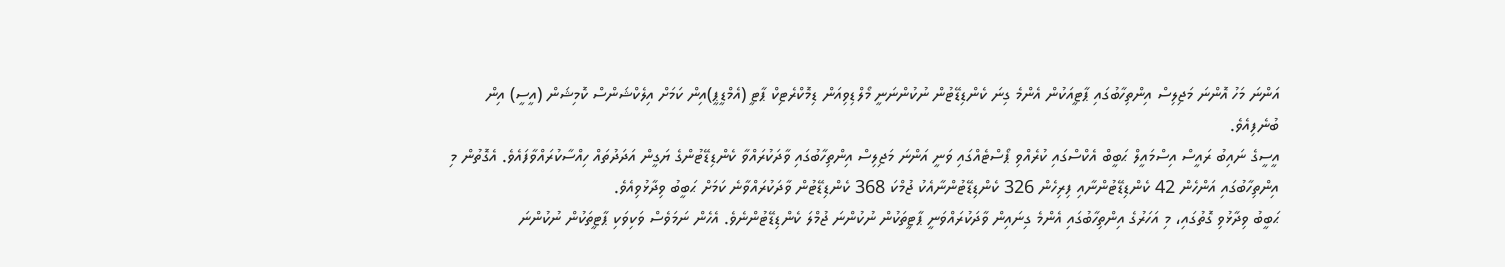އަންނަ މަހު އޮންނަ މަޖިލިސް އިންތިހާބުގައި ޕާޓީއަކުން އެންމެ ގިނަ ކެންޑިޑޭޓުން ނުކުންނަނީ މޯލްޑިވިއަން ޑިމޮކްރެޓިކް ޕާޓީ (އެމްޑީޕީ)އިން ކަމަށް އިލެކްޝަންސް ކޮމިޝަން (އީސީ) އިން ބުނެފިއެވެ.
އީސީގެ ނައިބު ރައީސް އިސްމައީލް ޙަބީބް އެކްސްގައި ކުރެއްވި ޕޯސްޓެއްގައި ވަނީ އަންނަ މަޖިލިސް އިންތިހާބުގައި ވާދަކުރައްވާ ކެންޑިޑޭޓުންގެ ޔަގީން އަދަދުތައް ހިއްސާކުރައްވާފައެވެ. އެގޮތުން މި އިންތިހާބުގައި އަންހެން 42 ކެންޑިޑޭޓުންނާއި ފިރިހެން 326 ކެންޑިޑޭޓުންނާއެކު ޖުމްކަ 368 ކެންޑިޑޭޓުން ވާދަކުރައްވާނެ ކަމަށް ޙަބީބު ވިދާޅުވިއެވެ.
ޙަބީބު ވިދާޅުވި ގޮތުގައި، މި އަހަރުގެ އިންތިހާބުގައި އެންމެ ގިނައިން ވާދަކުރައްވަނީ ޕާޓީތަކުން ނުކުންނަ ޖުމްލަ ކެންޑިޑޭޓުންނެވެ. އެހެން ނަމަވެސް ވަކިވަކި ޕާޓީތަކުން ނުކުންނަ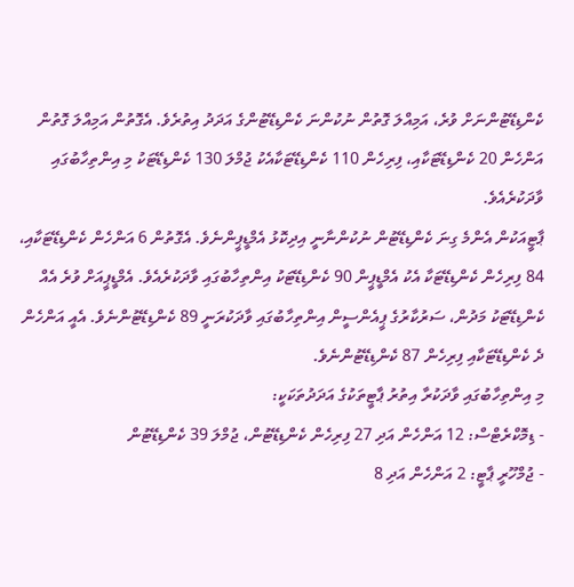ކެންޑިޑޭޓުންނަށް ވުރެ، އަމިއްލަ ގޮތުން ނުކުންނަ ކެންޑިޑޭޓުންގެ އަދަދު އިތުރެވެ. އެގޮތުން އަމިއްލަ ގޮތުން އަންހެން 20 ކެންޑިޑޭޓަކާއި، ފިރިހެން 110 ކެންޑިޑޭޓަކާއެކު ޖުމްލަ 130 ކެންޑިޑޭޓަކު މި އިންތިހާބުގައި ވާދަކުރެއެވެ.
ޕާޓީއަކުން އެންމެ ގިނަ ކެންޑިޑޭޓުން ނުކުންނާނީ އިދިކޮޅު އެމްޑީޕީންނެވެ. އެގޮތުން 6 އަންހެން ކެންޑިޑޭޓަކާއި، 84 ފިރިހެން ކެންޑިޑޭޓަކާ އެކު އެމްޑީޕީން 90 ކެންޑިޑޭޓަކު އިންތިހާބުގައި ވާދަކުރެއެވެ. އެމްޑީޕީއަށް ވުރެ އެއް ކެންޑިޑޭޓަކު މަދުން، ސަރުކާރުގެ ޕީއެންސީން އިންތިހާބުގައި ވާދަކުރަނީ 89 ކެންޑިޑޭޓުންނެވެ. އެއީ އަންހެން ދެ ކެންޑިޑޭޓަކާއި ފިރިހެން 87 ކެންޑިޑޭޓުންނެވެ.
މި އިންތިހާބުގައި ވާދަކުރާ އިތުރު ޕާޓީތަކުގެ އަދަދުތަކަކީ:
- ޑިމޮކްރެޓްސް: 12 އަންހެން އަދި 27 ފިރިހެން ކެންޑިޑޭޓުން، ޖުމްލަ 39 ކެންޑިޑޭޓުން
- ޖުމްހޫރީ ޕާޓީ: 2 އަންހެން އަދި 8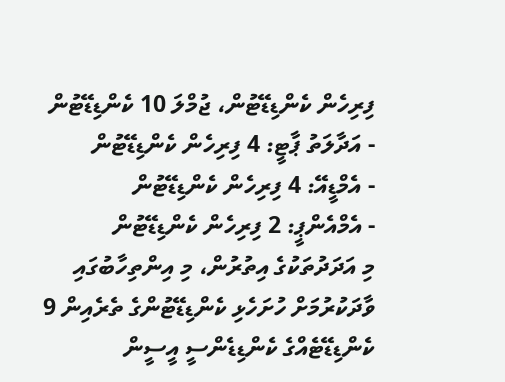ފިރިހެން ކެންޑިޑޭޓުން، ޖުމްލަ 10 ކެންޑިޑޭޓުން
- އަދާލަތު ޕާޓީ: 4 ފިރިހެން ކެންޑިޑޭޓުން
- އެމްޑީއޭ: 4 ފިރިހެން ކެންޑިޑޭޓުން
- އެމްއެންޕީ: 2 ފިރިހެން ކެންޑިޑޭޓުން
މި އަދަދުތަކުގެ އިތުރުން، މި އިންތިހާބުގައި ވާދަކުރުމަށް ހުށަހެޅި ކެންޑިޑޭޓުންގެ ތެރެއިން 9 ކެންޑިޑޭޓެއްގެ ކެންޑިޑެންސީ އީސީން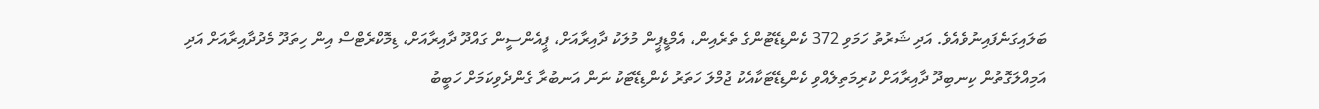ބަލައިގަނެފައިނުވެއެވެ. އަދި ޝަރުތު ހަމަވި 372 ކެންޑިޑޭޓުންގެ ތެރެއިން، އެމްޑީޕީން މުލަކު ދާއިރާއަށް، ޕީއެންސީން ގައްދޫ ދާއިރާއަށް، ޑިމޮކްރެޓްސް އިން ހިތަދޫ މެދުދާއިރާއަށް އަދި އަމިއްލަގޮތުން ކިނބިދޫ ދާއިރާއަށް ކުރިމަތިލެއްވި ކެންޑިޑޭޓަކާއެކު ޖުމްލަ ހަތަރު ކެންޑިޑޭޓަކު ނަން އަނބުރާ ގެންދެވިކަމަށް ހަބީބު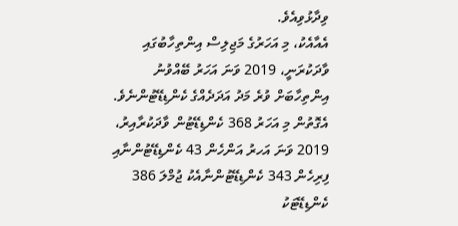ވިދާޅުވިއެވެ.
އެއާއެކު، މި އަހަރުގެ މަޖިލިސް އިންތިހާބުގައި ވާދަކުރަނީ، 2019 ވަނަ އަހަރު ބޭއްވުނު އިންތިހާބަށް ވުރެ މަދު އަދަދެއްގެ ކެންޑިޑޭޓުންނެވެ. އެގޮތުން މި އަހަރު 368 ކެންޑިޑޭޓުން ވާދަކުރާއިރު، 2019 ވަނަ އަހރު އަންހެން 43 ކެންޑިޑޭޓުންނާއި ފިރިހެން 343 ކެންޑިޑޭޓުންނާއެކު ޖުމްލަ 386 ކެންޑިޑޭޓަކު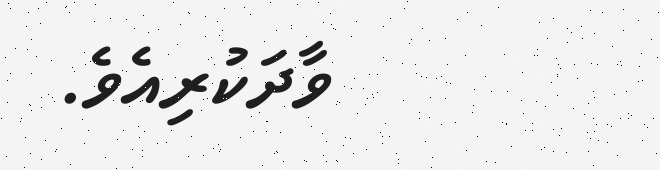ވާދަކުރިއެވެ.